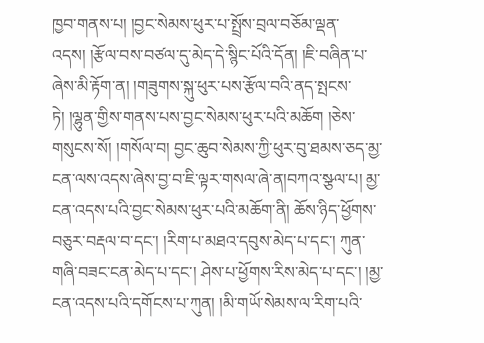ཁྱབ་གནས་པ། །བྱང་སེམས་ཕུར་པ་སྤྲོས་བྲལ་བཅོམ་ལྡན་འདས། །རྩོལ་བས་བཙལ་དུ་མེད་དེ་སྙིང་པོའི་དོན། །ཇི་བཞིན་པ་ཞེས་མི་རྟོག་ན། །གཟུགས་སྐུ་ཕུར་པས་རྩོལ་བའི་ནད་སྤངས་ཏེ། །ལྷུན་གྱིས་གནས་པས་བྱང་སེམས་ཕུར་པའི་མཆོག །ཅེས་གསུངས་སོ། །གསོལ་བ། བྱང་ཆུབ་སེམས་ཀྱི་ཕུར་བུ་ཐམས་ཅད་མྱ་ངན་ལས་འདས་ཞེས་བྱ་བ་ཇི་ལྟར་གསལ་ཞེ་ན།བཀའ་སྩལ་པ། མྱ་ངན་འདས་པའི་བྱང་སེམས་ཕུར་པའི་མཆོག་ནི། ཆོས་ཉིད་ཕྱོགས་བཅུར་བརྡལ་བ་དང་། །རིག་པ་མཐའ་དབུས་མེད་པ་དང་། ཀུན་གཞི་བཟང་ངན་མེད་པ་དང་། ཤེས་པ་ཕྱོགས་རིས་མེད་པ་དང་། །མྱ་ངན་འདས་པའི་དགོངས་པ་ཀུན། །མི་གཡོ་སེམས་ལ་རིག་པའི་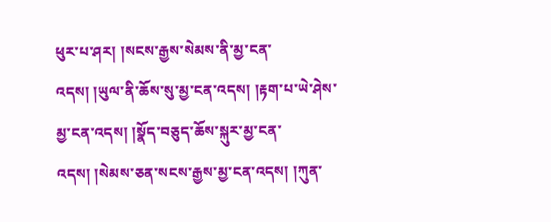ཕུར་པ་ཤར། །སངས་རྒྱས་སེམས་ནི་མྱ་ངན་འདས། །ཡུལ་ནི་ཆོས་སུ་མྱ་ངན་འདས། །རྟག་པ་ཡེ་ཤེས་མྱ་ངན་འདས། །སྣོད་བཅུད་ཆོས་སྐུར་མྱ་ངན་འདས། །སེམས་ཅན་སངས་རྒྱས་མྱ་ངན་འདས། །ཀུན་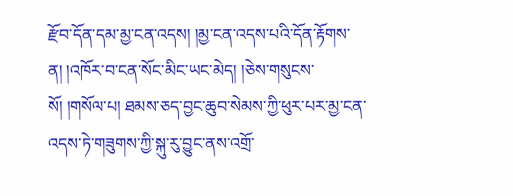རྫོབ་དོན་དམ་མྱ་ངན་འདས། །མྱ་ངན་འདས་པའི་དོན་རྟོགས་ན། །འཁོར་བ་ངན་སོང་མིང་ཡང་མེད། །ཅེས་གསུངས་སོ། །གསོལ་པ། ཐམས་ཅད་བྱང་ཆུབ་སེམས་ཀྱི་ཕུར་པར་མྱ་ངན་འདས་ཏེ་གཟུགས་ཀྱི་སྐུ་རུ་བྱུང་ནས་འགྲོ་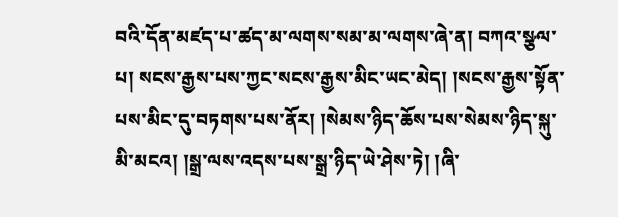བའི་དོན་མཛད་པ་ཚད་མ་ལགས་སམ་མ་ལགས་ཞེ་ན། བཀའ་སྩལ་པ། སངས་རྒྱས་པས་ཀྱང་སངས་རྒྱས་མིང་ཡང་མེད། །སངས་རྒྱས་སྟོན་པས་མིང་དུ་བཏགས་པས་ནོར། །སེམས་ཉིད་ཆོས་པས་སེམས་ཉིད་སྐུ་མི་མངའ། །སྒྲ་ལས་འདས་པས་སྒྲ་ཉིད་ཡེ་ཤེས་ཏེ། །ཞི་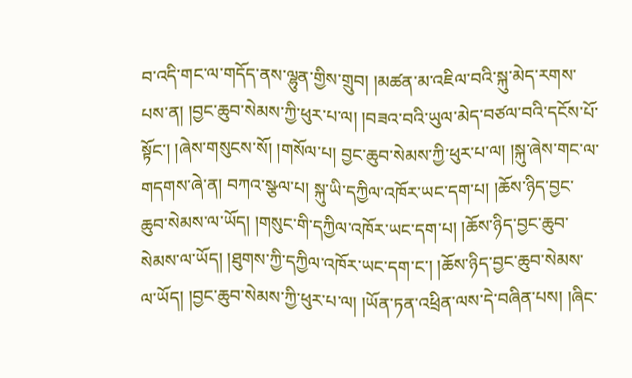བ་འདི་གང་ལ་གདོད་ནས་ལྷུན་གྱིས་གྲུབ། །མཚན་མ་འཇིལ་བའི་སྐུ་མེད་རགས་པས་ན། །བྱང་ཆུབ་སེམས་ཀྱི་ཕུར་པ་ལ། །བཟའ་བའི་ཡུལ་མེད་བཙལ་བའི་དངོས་པོ་སྟོང་། །ཞེས་གསུངས་སོ། །གསོལ་པ། བྱང་ཆུབ་སེམས་ཀྱི་ཕུར་པ་ལ། །སྐུ་ཞེས་གང་ལ་གདགས་ཞེ་ན། བཀའ་སྩལ་པ། སྐུ་ཡི་དཀྱིལ་འཁོར་ཡང་དག་པ། །ཆོས་ཉིད་བྱང་ཆུབ་སེམས་ལ་ཡོད། །གསུང་གི་དཀྱིལ་འཁོར་ཡང་དག་པ། །ཆོས་ཉིད་བྱང་ཆུབ་སེམས་ལ་ཡོད། །ཐུགས་ཀྱི་དཀྱིལ་འཁོར་ཡང་དག་ང་། །ཆོས་ཉིད་བྱང་ཆུབ་སེམས་ལ་ཡོད། །བྱང་ཆུབ་སེམས་ཀྱི་ཕུར་པ་ལ། །ཡོན་ཏན་འཕྲིན་ལས་དེ་བཞིན་པས། །ཞིང་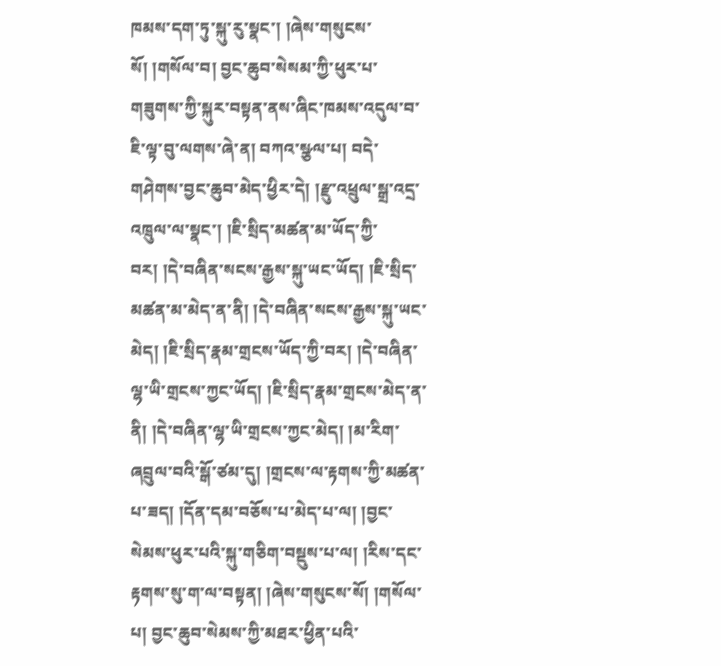ཁམས་དག་ཏུ་སྐུ་རུ་སྣང་། །ཞེས་གསུངས་སོ། །གསོལ་བ། བྱང་ཆུབ་སེསམ་ཀྱི་ཕུར་པ་གཟུགས་ཀྱི་སྐུར་བསྟན་ནས་ཞིང་ཁམས་འདུལ་བ་ཇི་ལྟ་བུ་ལགས་ཞེ་ན། བཀའ་སྩལ་པ། བདེ་གཤེགས་བྱང་ཆུབ་མེད་ཕྱིར་དེ། །རྫུ་འཕྲུལ་སྒྲ་འདྲ་འཁྲུལ་ལ་སྣང་། །ཇི་སྲིད་མཚན་མ་ཡོད་ཀྱི་བར། །དེ་བཞིན་སངས་རྒྱས་སྐུ་ཡང་ཡོད། །ཇི་སྲིད་མཚན་མ་མེད་ན་ནི། །དེ་བཞིན་སངས་རྒྱས་སྐུ་ཡང་མེད། །ཇི་སྲིད་རྣམ་གྲངས་ཡོད་ཀྱི་བར། །དེ་བཞིན་ལྷ་ཡི་གྲངས་ཀྱང་ཡོད། །ཇི་སྲིད་རྣམ་གྲངས་མེད་ན་ནི། །དེ་བཞིན་ལྷ་ཡི་གྲངས་ཀྱང་མེད། །མ་རིག་ཞབྲུལ་བའི་སྒོ་ཙམ་དུ། །གྲངས་ལ་རྟགས་ཀྱི་མཚན་པ་ཟད། །དོན་དམ་བཅོས་པ་མེད་པ་ལ། །བྱང་སེམས་ཕུར་པའི་སྐུ་གཅིག་བསྡུས་པ་ལ། །རིས་དང་རྟགས་སུ་ག་ལ་བསྟན། །ཞེས་གསུངས་སོ། །གསོལ་པ། བྱང་ཆུབ་སེམས་ཀྱི་མཐར་ཕྱིན་པའི་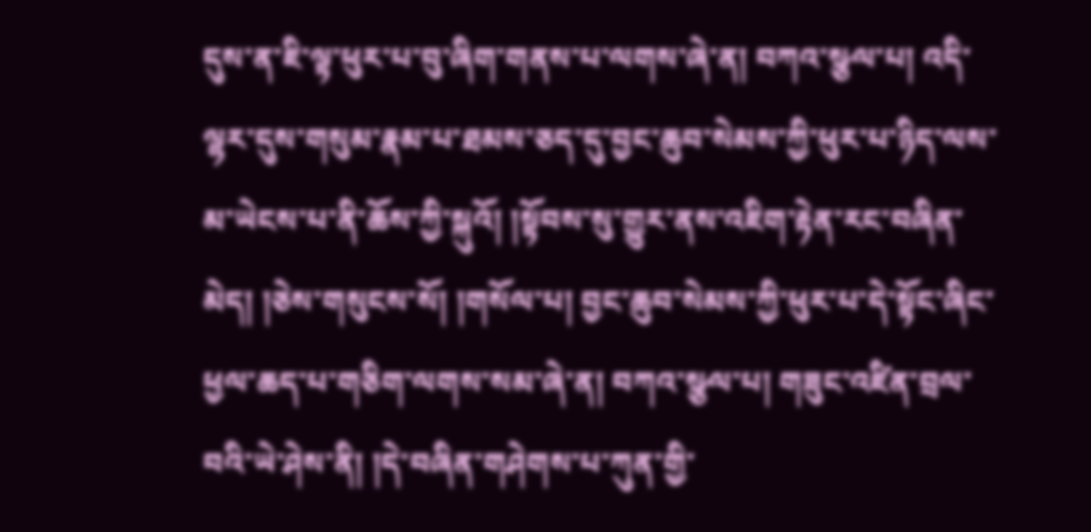དུས་ན་ཇི་ལྟ་ཕུར་པ་བུ་ཞིག་གནས་པ་ལགས་ཞེ་ན། བཀའ་སྩལ་པ། འདི་ལྷར་དུས་གསུམ་རྣམ་པ་ཐམས་ཅད་དུ་བྱང་ཆུབ་སེམས་ཀྱི་ཕུར་པ་ཉིད་ལས་མ་ཡེངས་པ་ནི་ཆོས་ཀྱི་སྐུའོ། །སྟོབས་སུ་གྱུར་ནས་འཇིག་རྟེན་རང་བཞིན་མེད། །ཅེས་གསུངས་སོ། །གསོལ་པ། བྱང་ཆུབ་སེམས་ཀྱི་ཕུར་པ་དེ་སྟོང་ཞིང་ཕྱལ་ཆད་པ་གཅིག་ལགས་སམ་ཞེ་ན། བཀའ་སྩལ་པ། གཟུང་འཛིན་བྲལ་བའི་ཡེ་ཤེས་ནི། །དེ་བཞིན་གཤེགས་པ་ཀུན་གྱི་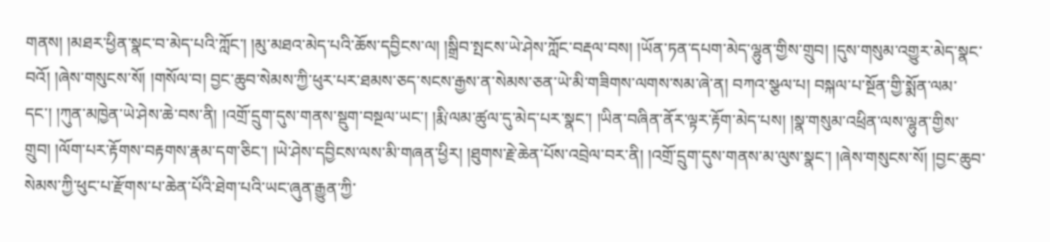གནས། །མཐར་ཕྱིན་སྣང་བ་མེད་པའི་ཀློང་། །མུ་མཐའ་མེད་པའི་ཆོས་དབྱིངས་ལ། །སྒྲིབ་སྤངས་ཡེ་ཤེས་ཀློང་བརྡལ་བས། །ཡོན་ཏན་དཔག་མེད་ལྷུན་གྱིས་གྲུབ། །དུས་གསུམ་འགྱུར་མེད་སྣང་བའོ། །ཞེས་གསུངས་སོ། །གསོལ་བ། བྱང་ཆུབ་སེམས་ཀྱི་ཕུར་པར་ཐམས་ཅད་སངས་རྒྱས་ན་སེམས་ཅན་ཡེ་མི་གཟིགས་ལགས་སམ་ཞེ་ན། བཀའ་སྩལ་པ། བསྐལ་པ་སྔོན་གྱི་སྨོན་ལམ་དང་། །ཀུན་མཁྱེན་ཡེ་ཤེས་ཆེ་བས་ནི། །འགྲོ་དྲུག་དུས་གནས་སྡུག་བསྔལ་ཡང་། །རྨི་ལམ་ཚུལ་དུ་མེད་པར་སྣང་། །ཡིན་བཞིན་ནོར་ལྟར་རྟོག་མེད་པས། །སྣ་གསུམ་འཕྲིན་ལས་ལྷུན་གྱིས་གྲུབ། །ལོག་པར་རྟོགས་བརྟགས་རྣམ་དག་ཅིང་། །ཡེ་ཤེས་དབྱིངས་ལས་མི་གཞན་ཕྱིར། །ཐུགས་རྗེ་ཆེན་པོས་འབྲེལ་བར་ནི། །འགྲོ་དྲུག་དུས་གནས་མ་ལུས་སྣང་། །ཞེས་གསུངས་སོ། །བྱང་ཆུབ་སེམས་ཀྱི་ཕུང་པ་རྫོགས་པ་ཆེན་པོའི་ཐེག་པའི་ཡང་ཞུན་རྒྱུན་ཀྱི་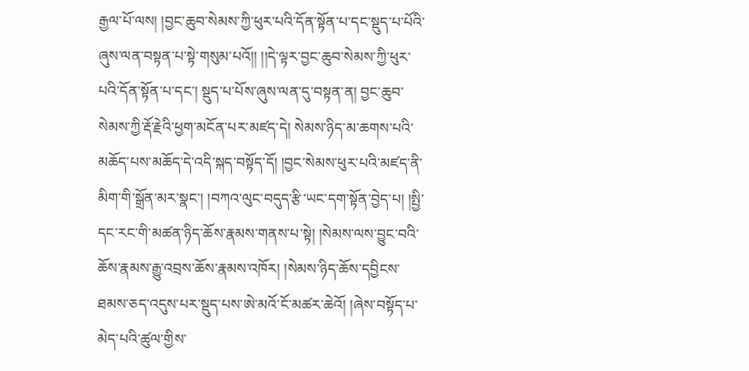རྒྱལ་པོ་ལས། །བྱང་ཆུབ་སེམས་ཀྱི་ཕུར་པའི་དོན་སྟོན་པ་དང་སྡུད་པ་པོའི་ཞུས་ལན་བསྟན་པ་སྟེ་གསུམ་པའོ།། །།དེ་ལྟར་བྱང་ཆུབ་སེམས་ཀྱི་ཕུར་པའི་དོན་སྟོན་པ་དང་། སྡུད་པ་པོས་ཞུས་ལན་དུ་བསྟན་ན། བྱང་ཆུབ་སེམས་ཀྱི་རྡོ་རྗེའི་ཕྱག་མངོན་པར་མཛད་དེ། སེམས་ཉིད་མ་ཆགས་པའི་མཆོད་པས་མཆོད་དེ་འདི་སྐད་བསྟོད་དོ། །བྱང་སེམས་ཕུར་པའི་མཛད་ནི་མིག་གི་སྒྲོན་མར་སྣང་། །བཀའ་ལུང་བདུད་རྩི་ཡང་དག་སྟོན་བྱེད་པ། །སྤྱི་དང་རང་གི་མཚན་ཉིད་ཆོས་རྣམས་གནས་པ་སྟེ། །སེམས་ལས་བྱུང་བའི་ཆོས་རྣམས་རྒྱུ་འབྲས་ཆོས་རྣམས་འཁོར། །སེམས་ཉིད་ཆོས་དབྱིངས་ཐམས་ཅད་འདུས་པར་སྡུད་པས་ཨེ་མའོ་ངོ་མཚར་ཆེའོ། །ཞེས་བསྟོད་པ་མེད་པའི་ཚུལ་གྱིས་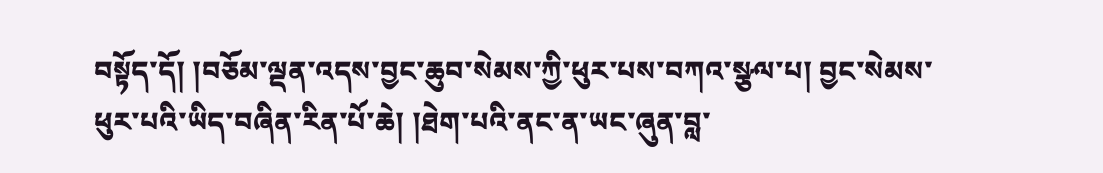བསྟོད་དོ། །བཅོམ་ལྡན་འདས་བྱང་ཆུབ་སེམས་ཀྱི་ཕུར་པས་བཀའ་སྩལ་པ། བྱང་སེམས་ཕུར་པའི་ཡིད་བཞིན་རིན་པོ་ཆེ། །ཐེག་པའི་ནང་ན་ཡང་ཞུན་བླ་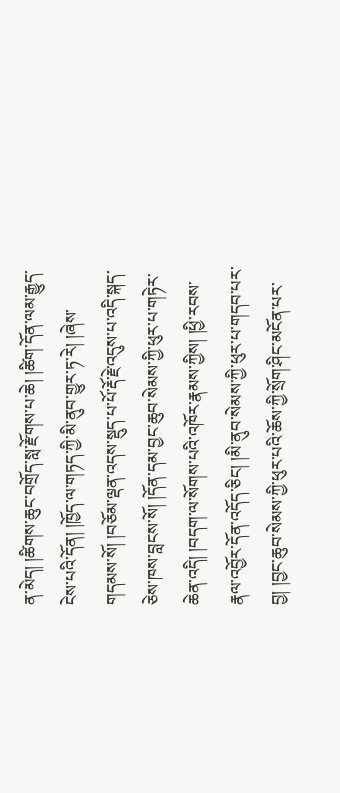ན་མེད། །ཚིགས་ཆུང་བགྲོད་སླ་རྫོགས་པ་ཆེ། །ཚིག་དོན་ལམ་རྒྱུད་ངེས་པའི་དོན། །ཁྱོད་ལ་གཏད་ཀྱི་མི་ནུབ་གྱུར་ཏ་རེ། །ཞེས་གདམས་སོ། །བཅོམ་ལྡན་འདས་སྡུད་པ་པོ་རྡོ་རྗེ་འདུས་པ་འདི་སྐད་ཅེས་ཁས་བླངས་སོ། །དོན་དམ་བྱང་ཆུབ་སེམས་ཀྱི་ཕུར་པ་གཏེར་ཆེན་འདི། །བདག་ལ་སོགས་པའི་འཁོར་རྣམས་ཀྱིས། །ཕྱི་རབས་རྣལ་འབྱོར་དོན་འདོད་ཅིང། །མི་ནུབ་སེམས་ཀྱི་ཕུར་པ་གདབ་པར་བྱ། །བྱང་ཆུབ་སེམས་ཀྱི་ཕུར་པའི་ཆོས་ཀྱི་སྲོག་ཤིང་མངོན་པར་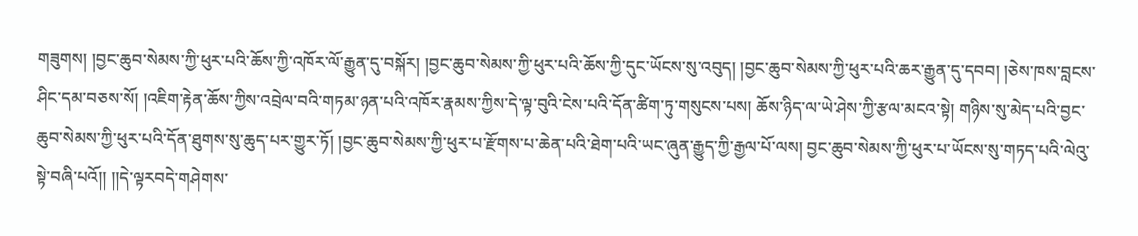གཟུགས། །བྱང་ཆུབ་སེམས་ཀྱི་ཕུར་པའི་ཆོས་ཀྱི་འཁོར་ལོ་རྒྱུན་དུ་བསྐོར། །བྱང་ཆུབ་སེམས་ཀྱི་ཕུར་པའི་ཆོས་ཀྱི་དུང་ཡོངས་སུ་འབུད། །བྱང་ཆུབ་སེམས་ཀྱི་ཕུར་པའི་ཆར་རྒྱུན་དུ་དབབ། །ཅེས་ཁས་བླངས་ཤིང་དམ་བཅས་སོ། །འཇིག་རྟེན་ཆོས་ཀྱིས་འབྲེལ་བའི་གཏམ་ཉན་པའི་འཁོར་རྣམས་ཀྱིས་དེ་ལྟ་བུའི་ངེས་པའི་དོན་ཚིག་ཏུ་གསུངས་པས། ཆོས་ཉིད་ལ་ཡེ་ཤེས་ཀྱི་རྩལ་མངའ་སྟེ། གཉིས་སུ་མེད་པའི་བྱང་ཆུབ་སེམས་ཀྱི་ཕུར་པའི་དོན་ཐུགས་སུ་ཆུད་པར་གྱུར་ཏོ། །བྱང་ཆུབ་སེམས་ཀྱི་ཕུར་པ་རྫོགས་པ་ཆེན་པའི་ཐེག་པའི་ཡང་ཞུན་རྒྱུད་ཀྱི་རྒྱལ་པོ་ལས། བྱང་ཆུབ་སེམས་ཀྱི་ཕུར་པ་ཡོངས་སུ་གཏད་པའི་ལེའུ་སྟེ་བཞི་པའོ།། །།དེ་ལྟརབདེ་གཤེགས་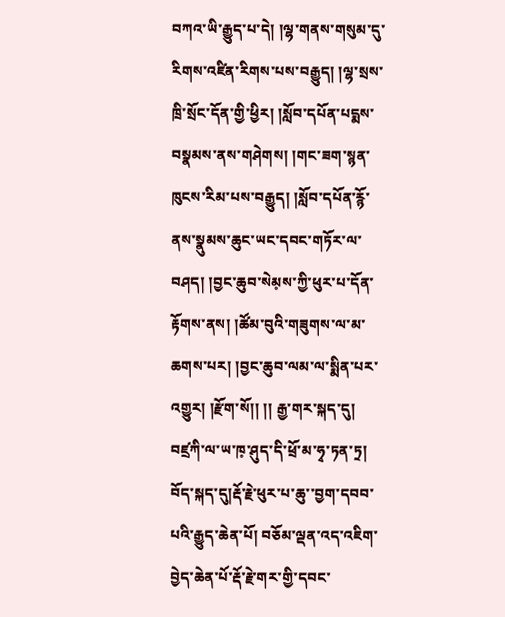བཀའ་ཡི་རྒྱུད་པ་དེ། །ལྷ་གནས་གསུམ་དུ་རིགས་འཛིན་རིགས་པས་བརྒྱུད། །ལྷ་སྲས་ཁྲི་སྲོང་དོན་གྱི་ཕྱིར། །སློབ་དཔོན་པདྨས་བསྣམས་ནས་གཤེགས། །གང་ཟག་སྙན་ཁུངས་རིམ་པས་བརྒྱུད། །སློབ་དཔོན་རྙོ་ནས་སྣུམས་ཆུང་ཡང་དབང་གཏོར་ལ་བཤད། །བྱང་ཆུབ་སེམ༷ས་ཀྱི་ཕུར་པ་དོན་རྟོགས་ནས། །ཚོམ་བུའི་གཟུགས་ལ་མ་ཆགས་པར། །བྱང་ཆུབ་ལམ་ལ་སྨིན་པར་འགྱུར། །རྫོག་སོ།། །། རྒྱ་གར་སྐད་དུ། བཛྲཀི་ལ་ཡ་ཁ༷་ཤུད་དི་ཕྲོ་མ་ཧྭ་ཏན་ཏྲ། བོད་སྐད་དུ།རྡོ་རྗེ་ཕུར་པ་ཆུ་་བྱག་དབབ་པའི་རྒྱུད་ཆེན་པོ། བཅོམ་ལྡན་འད་འཇིག་བྱེད་ཆེན་པོ་རྡོ་རྗེ་གར་གྱི་དབང་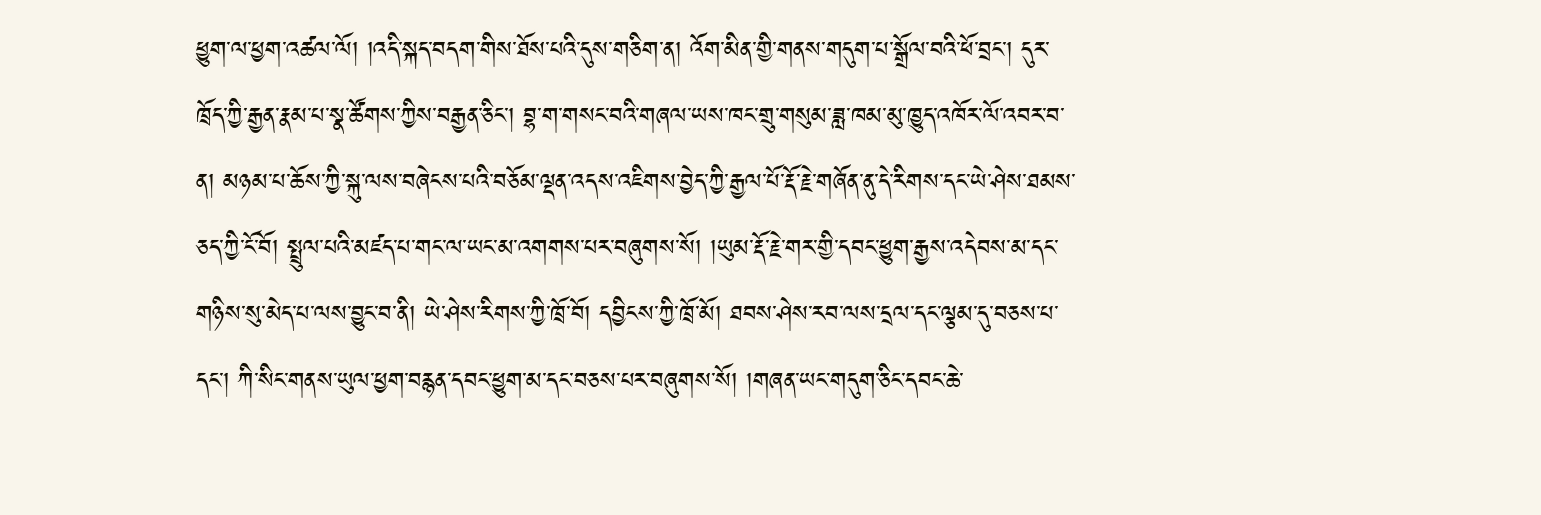ཕྱུག་ལ་ཕྱག་འཚལ་ལོ། །འདི་སྐད་བདག་གིས་ཐོས་པའི་དུས་གཅིག་ན། འོག་མིན་གྱི་གནས་གདུག་པ་སྒྲོལ་བའི་ཕོ་བྲང་། དུར་ཁྲོད་ཀྱི་རྒྱན་རྣམ་པ་སྣ་ཚོགས་ཀྱིས་བརྒྱན་ཅིང་། བྷ་ག་གསང་བའི་གཞལ་ཡས་ཁང་གྲུ་གསུམ་ཟླ་ཁམ་མུ་ཁྱུད་འཁོར་ལོ་འབར་བ་ན། མཉམ་པ་ཆོས་ཀྱི་སྐུ་ལས་བཞེངས་པའི་བཅོམ་ལྡན་འདས་འཇིགས་བྱེད་ཀྱི་རྒྱལ་པོ་རྡོ་རྗེ་གཞོན་ནུ་དེ་རིགས་དང་ཡེ་ཤེས་ཐམས་ཅད་ཀྱི་ངོ་བོ། སྤྲུལ་པའི་མཛད་པ་གང་ལ་ཡང་མ་འགགས་པར་བཞུགས་སོ། །ཡུམ་རྡོ་རྗེ་གར་གྱི་དབང་ཕྱུག་རྒྱས་འདེབས་མ་དང་གཉིས་སུ་མེད་པ་ལས་བྱུང་བ་ནི། ཡེ་ཤེས་རིགས་ཀྱི་ཁྲོ་བོ། དབྱིངས་ཀྱི་ཁྲོ་མོ། ཐབས་ཤེས་རབ་ལས་དྲལ་དང་ལྕམ་དུ་བཅས་པ་དང་། ཀི་སིང་གནས་ཡུལ་ཕྱག་བརྙན་དབང་ཕྱུག་མ་དང་བཅས་པར་བཞུགས་སོ། །གཞན་ཡང་གདུག་ཅིང་དབང་ཆེ་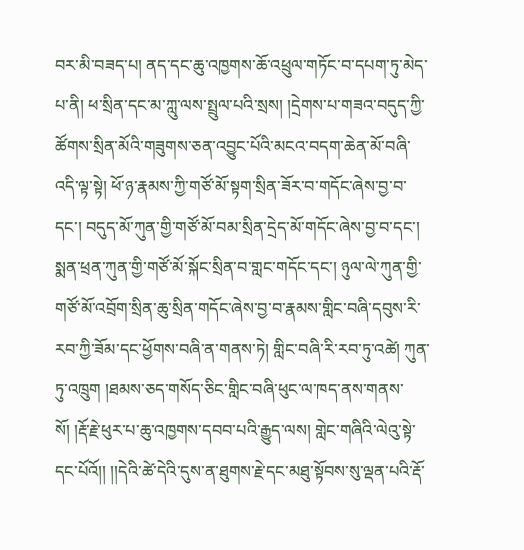བར་མི་བཟད་པ། ནད་དང་ཆུ་འཁྱགས་ཆོ་འཕྲུལ་གཏོང་བ་དཔག་ཏུ་མེད་པ་ནི། ཕ་སྲིན་དང་མ་ཀླུ་ལས་སྤྲུལ་པའི་སྲས། །དྲེགས་པ་གཟའ་བདུད་ཀྱི་ཚོགས་སྲིན་མོའི་གཟུགས་ཅན་འབྱུང་པོའི་མངའ་བདག་ཆེན་མོ་བཞི་འདི་ལྟ་སྟེ། ཕོ་ཉ་རྣམས་ཀྱི་གཙོ་མོ་སྟག་སྲིན་ཟོར་བ་གདོང་ཞེས་བྱ་བ་དང་། བདུད་མོ་ཀུན་གྱི་གཙོ་མོ་བམ་སྲིན་དྲེད་མོ་གདོང་ཞེས་བྱ་བ་དང་། སྨན་ཕྲན་ཀུན་གྱི་གཙོ་མོ་སྐོང་སྲིན་བ་གླང་གདོང་དང་། ཉུལ་ལེ་ཀུན་གྱི་གཙོ་མོ་འབྲོག་སྲིན་ཆུ་སྲིན་གདོང་ཞེས་བྱ་བ་རྣམས་གླིང་བཞི་དབུས་རི་རབ་ཀྱི་ཟོམ་དང་ཕྱོགས་བཞི་ན་གནས་ཏེ། གླིང་བཞི་རི་རབ་ཏུ་འཚེ། ཀུན་ཏུ་འཁྲུག །ཐམས་ཅད་གསོད་ཅིང་གླིང་བཞི་ཕུང་ལ་ཁད་ནས་གནས་སོ། །རྡོ་རྗེ་ཕུར་པ་ཆུ་འཁྱགས་དབབ་པའི་རྒྱུད་ལས། གླེང་གཞིའི་ལེའུ་སྟེ་དང་པོའོ།། །།དེའི་ཚེ་དེའི་དུས་ན་ཐུགས་རྗེ་དང་མཐུ་སྟོབས་སུ་ལྡན་པའི་རྡོ་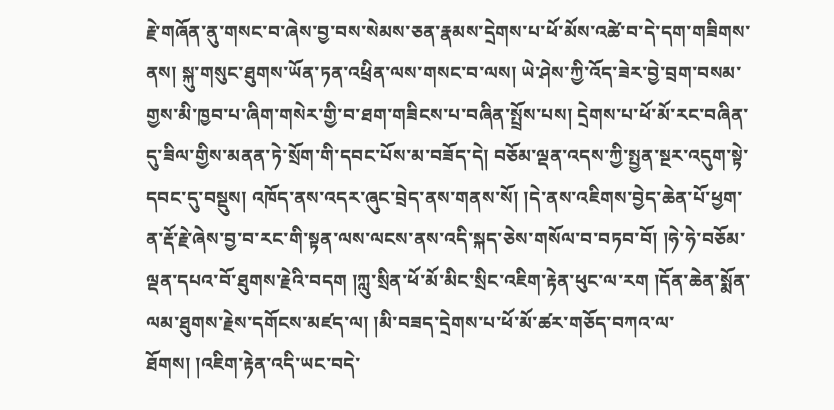རྗེ་གཞོན་ནུ་གསང་བ་ཞེས་བྱ་བས་སེམས་ཅན་རྣམས་དྲེགས་པ་ཕོ་མོས་འཚེ་བ་དེ་དག་གཟིགས་ནས། སྐུ་གསུང་ཐུགས་ཡོན་ཏན་འཕྲིན་ལས་གསང་བ་ལས། ཡེ་ཤེས་ཀྱི་འོད་ཟེར་བྱེ་བྲག་བསམ་གྱས་མི་ཁྱབ་པ་ཞིག་གསེར་གྱི་བ་ཐག་གཟིངས་པ་བཞིན་སྤྲོས་པས། དྲེགས་པ་ཕོ་མོ་རང་བཞིན་དུ་ཟིལ་གྱིས་མནན་ཏེ་སྲོག་གི་དབང་པོས་མ་བཟོད་དེ། བཅོམ་ལྡན་འདས་ཀྱི་སྤྱན་སྔར་འདུག་སྟེ་དབང་དུ་བསྡུས། འཁོད་ནས་འདར་ཞུང་བྲེད་ནས་གནས་སོ། །དེ་ནས་འཇིགས་བྱེད་ཆེན་པོ་ཕྱག་ན་རྡོ་རྗེ་ཞེས་བྱ་བ་རང་གི་སྟན་ལས་ལངས་ནས་འདི་སྐད་ཅེས་གསོལ་བ་བཏབ་བོ། །ཧེ་ཧེ་བཅོམ་ལྡན་དཔའ་བོ་ཐུགས་རྗེའི་བདག །ཀླུ་སྲིན་ཕོ་མོ་མིང་སྲིང་འཇིག་རྟེན་ཕུང་ལ་རག །དོན་ཆེན་སྨོན་ལམ་ཐུགས་རྗེས་དགོངས་མཛད་ལ། །མི་བཟད་དྲེགས་པ་ཕོ་མོ་ཚར་གཅོད་བཀའ་ལ་ཐོགས། །འཇིག་རྟེན་འདི་ཡང་བདེ་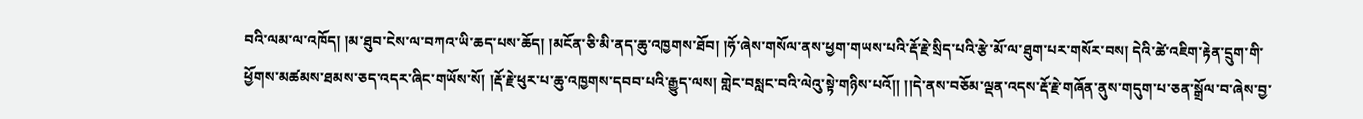བའི་ལམ་ལ་འཁོད། །མ་ཐུབ་ངེས་ལ་བཀའ་ཡི་ཆད་པས་ཆོད། །མངོན་ཅི་མི་ནད་ཆུ་འཁྱགས་ཐོབ། །ཧོ་ཞེས་གསོལ་ནས་ཕྱག་གཡས་པའི་རྡོ་རྗེ་སྲིད་པའི་རྩེ་མོ་ལ་ཐུག་པར་གསོར་བས། དེའི་ཚེ་འཇིག་རྟེན་དྲུག་གི་ཕྱོགས་མཚམས་ཐམས་ཅད་འདར་ཞིང་གཡོས་སོ། །རྡོ་རྗེ་ཕུར་པ་ཆུ་འཁྱགས་དབབ་པའི་རྒྱུད་ལས། གླེང་བསླང་བའི་ལེའུ་སྟེ་གཉིས་པའོ།། །།དེ་ནས་བཅོམ་ལྡན་འདས་རྡོ་རྗེ་གཞོན་ནུས་གདུག་པ་ཅན་སྒྲོལ་བ་ཞེས་བྱ་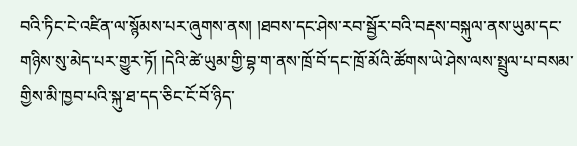བའི་ཏིང་ངེ་འཛིན་ལ་སྙོམས་པར་ཞུགས་ནས། །ཐབས་དང་ཤེས་རབ་སྦྱོར་བའི་བརྡས་བསྐུལ་ནས་ཡུམ་དང་གཉིས་སུ་མེད་པར་གྱུར་ཏོ། །དེའི་ཚེ་ཡུམ་གྱི་བྷ་ག་ནས་ཁྲོ་བོ་དང་ཁྲོ་མོའི་ཚོགས་ཡེ་ཤེས་ལས་སྤྲུལ་པ་བསམ་གྱིས་མི་ཁྱབ་པའི་སྐུ་ཐ་དད་ཅིང་ངོ་བོ་ཉིད་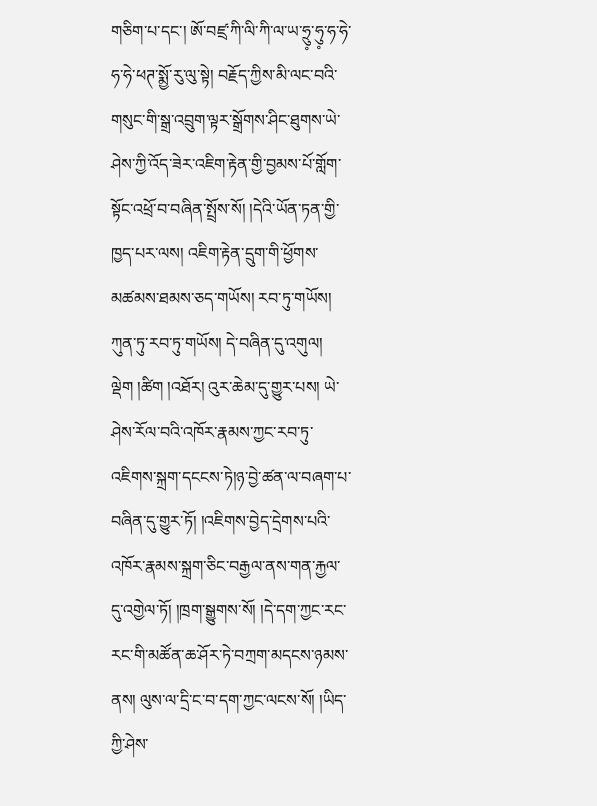གཅིག་པ་དང་། ཨོ་བཛྲ་ཀི་ལི་ཀི་ལ་ཡ་ཧྲུ༷་ཧུ༷་ཧ་ཧེ་ཧ་ཧེ་ཕཊ་སྨྱོ་རུ་ལུ་སྟེ། བརྗོད་ཀྱིས་མི་ལང་བའི་གསུང་གི་སྒྲ་འབྲུག་ལྟར་སྒྲོགས་ཤིང་ཐུགས་ཡེ་ཤེས་ཀྱི་འོད་ཟེར་འཇིག་རྟེན་གྱི་བྱམས་པོ་གློག་སྟོང་འཕྲོ་བ་བཞིན་སྤྲོས་སོ། །དེའི་ཡོན་ཏན་གྱི་ཁྱད་པར་ལས། འཇིག་རྟེན་དྲུག་གི་ཕྱོགས་མཚམས་ཐམས་ཅད་གཡོས། རབ་ཏུ་གཡོས། ཀུན་ཏུ་རབ་ཏུ་གཡོས། དེ་བཞིན་དུ་འགུལ། ལྡེག །ཚིག །འཐོར། འུར་ཆེམ་དུ་གྱུར་པས། ཡེ་ཤེས་རོལ་བའི་འཁོར་རྣམས་ཀྱང་རབ་ཏུ་འཇིགས་སྐྲག་དངངས་ཏེ།ཉ་བྱེ་ཚན་ལ་བཞག་པ་བཞིན་དུ་གྱུར་ཏོ། །འཇིགས་བྱེད་དྲེགས་པའི་འཁོར་རྣམས་སྐྲག་ཅིང་བརྒྱལ་ནས་གན་རྐྱལ་དུ་འགྱེལ་ཏོ། །ཁྲག་སྒྱུགས་སོ། །དེ་དག་ཀྱང་རང་རང་གི་མཚོན་ཆ་ཤོར་ཏེ་བཀྲག་མདངས་ཉམས་ནས། ལུས་ལ་དྲི་ང་བ་དག་ཀྱང་ལངས་སོ། །ཡིད་ཀྱི་ཤེས་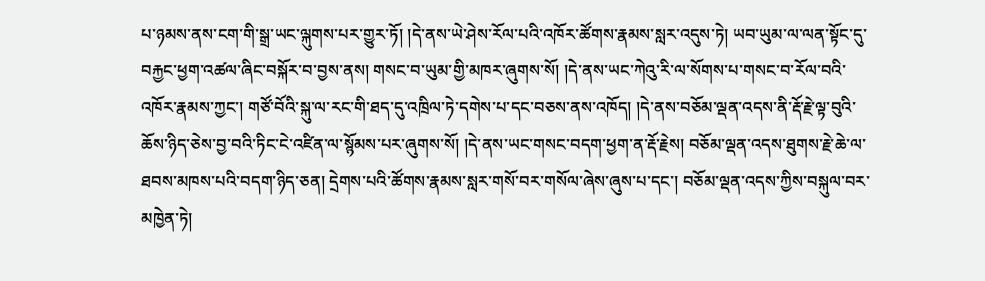པ་ཉམས་ནས་ངག་གི་སྒྲ་ཡང་ལྐུགས་པར་གྱུར་ཏོ། །དེ་ནས་ཡེ་ཤེས་རོལ་པའི་འཁོར་ཚོགས་རྣམས་སླར་འདུས་ཏེ། ཡབ་ཡུམ་ལ་ལན་སྟོང་དུ་བརྐྱང་ཕྱག་འཚལ་ཞིང་བསྐོར་བ་བྱས་ནས། གསང་བ་ཡུམ་གྱི་མཁར་ཞུགས་སོ། །དེ་ནས་ཡང་ཀེའུ་རི་ལ་སོགས་པ་གསང་བ་རོལ་བའི་འཁོར་རྣམས་ཀྱང་། གཙོ་བོའི་སྐུ་ལ་རང་གི་ཐད་དུ་འཁྲིལ་ཏེ་དགེས་པ་དང་བཅས་ནས་འཁོད། །དེ་ནས་བཅོམ་ལྡན་འདས་ནི་རྡོ་རྗེ་ལྟ་བུའི་ཆོས་ཉིད་ཅེས་བྱ་བའི་ཏིང་ངེ་འཛིན་ལ་སྙོམས་པར་ཞུགས་སོ། །དེ་ནས་ཡང་གསང་བདག་ཕྱག་ན་རྡོ་རྗེས། བཅོམ་ལྡན་འདས་ཐུགས་རྗེ་ཆེ་ལ་ཐབས་མཁས་པའི་བདག་ཉིད་ཅན། དྲེགས་པའི་ཚོགས་རྣམས་སླར་གསོ་བར་གསོལ་ཞེས་ཞུས་པ་དང་། བཅོམ་ལྡན་འདས་ཀྱིས་བསྐུལ་བར་མཁྱེན་ཏེ།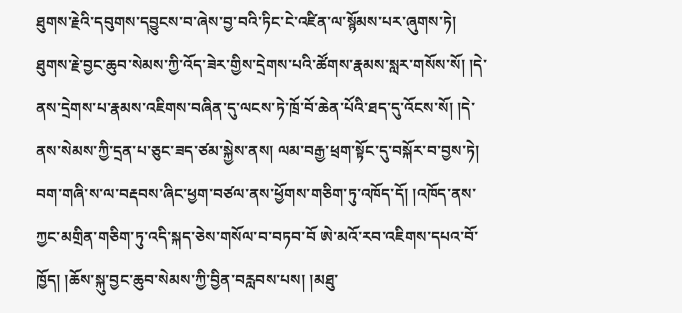ཐུགས་རྗེའི་དབུགས་དབྱུངས་བ་ཞེས་བྱ་བའི་ཏིང་ངེ་འཛིན་ལ་སྙོམས་པར་ཞུགས་ཏེ། ཐུགས་རྗེ་བྱང་ཆུབ་སེམས་ཀྱི་འོད་ཟེར་གྱིས་དྲེགས་པའི་ཚོགས་རྣམས་སླར་གསོས་སོ། །དེ་ནས་དྲེགས་པ་རྣམས་འཇིགས་བཞིན་དུ་ལངས་ཏེ་ཁྲོ་བོ་ཆེན་པོའི་ཐད་དུ་འོངས་སོ། །དེ་ནས་སེམས་ཀྱི་དྲན་པ་ཅུང་ཟད་ཙམ་སྐྱེས་ནས། ལམ་བརྒྱ་ཕྲག་སྟོང་དུ་བསྐོར་བ་བྱས་ཏེ། བག་གཞི་ས་ལ་བརྡབས་ཞིང་ཕྱག་བཙལ་ནས་ཕྱོགས་གཅིག་ཏུ་འཁོད་དོ། །འཁོད་ནས་ཀྱང་མགྲིན་གཅིག་ཏུ་འདི་སྐད་ཅེས་གསོལ་བ་བཏབ་བོ ཨེ་མའོ་རབ་འཇིགས་དཔའ་བོ་ཁྱོད། །ཆོས་སྐུ་བྱང་ཆུབ་སེམས་ཀྱི་བྱིན་བརླབས་པས། །མཐུ་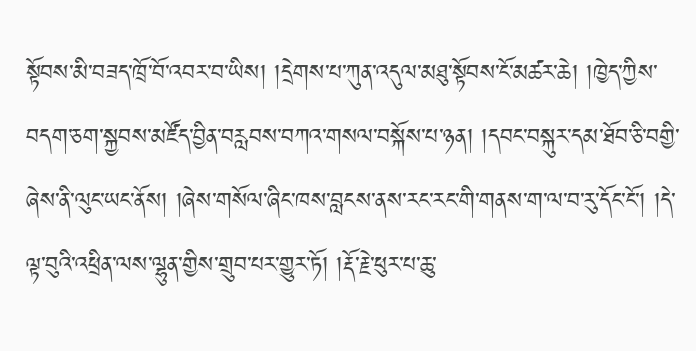སྟོབས་མི་བཟད་ཁྲོ་བོ་འབར་བ་ཡིས། །དྲེགས་པ་ཀུན་འདུལ་མཐུ་སྟོབས་ངོ་མཚར་ཆེ། །ཁྱེད་ཀྱིས་བདག་ཅག་སྐྱབས་མཛོད་བྱིན་བརླབས་བཀའ་གསལ་བསྐོས་པ་ཉན། །དབང་བསྐུར་དམ་ཐོབ་ཅི་བགྱི་ཞེས་ནི་ལུང་ཡང་ནོས། །ཞེས་གསོལ་ཞིང་ཁས་བླངས་ནས་རང་རང་གི་གནས་ག་ལ་བ་རུ་དོང་ངོ་། །དེ་ལྟ་བུའི་འཕྲིན་ལས་ལྷུན་གྱིས་གྲུབ་པར་གྱུར་ཏོ། །རྡོ་རྗེ་ཕུར་པ་ཆུ་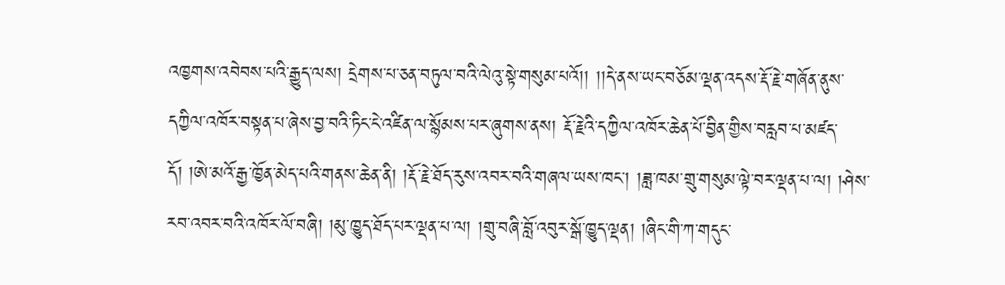འཁྱགས་འབེབས་པའི་རྒྱུད་ལས། དྲེགས་པ་ཅན་བཏུལ་བའི་ལེའུ་སྟེ་གསུམ་པའོ།། །།དེ་ནས་ཡང་བཅོམ་ལྡན་འདས་རྡོ་རྗེ་གཞོན་ནུས་དཀྱིལ་འཁོར་བསྟན་པ་ཞེས་བྱ་བའི་ཏིང་ངེ་འཛིན་ལ་སྙོམས་པར་ཞུགས་ནས། རྡོ་རྗེའི་དཀྱིལ་འཁོར་ཆེན་པོ་བྱིན་གྱིས་བརླབ་པ་མཛད་དོ། །ཨེ་མའོ་རྒྱ་ཁྱོན་མེད་པའི་གནས་ཆེན་ནི། །རྡོ་རྗེ་ཐོད་རུས་འབར་བའི་གཞལ་ཡས་ཁང་། །ཟླ་ཁམ་གྲུ་གསུམ་ལྟེ་བར་ལྡན་པ་ལ། །ཤེས་རབ་འབར་བའི་འཁོར་ལོ་བཞི། །མུ་ཁྱུད་ཐོད་པར་ལྡན་པ་ལ། །གྲུ་བཞི་བློ་འབུར་སྒོ་ཁྱུད་ལྡན། །ཞིང་གི་ཀ་གདུང་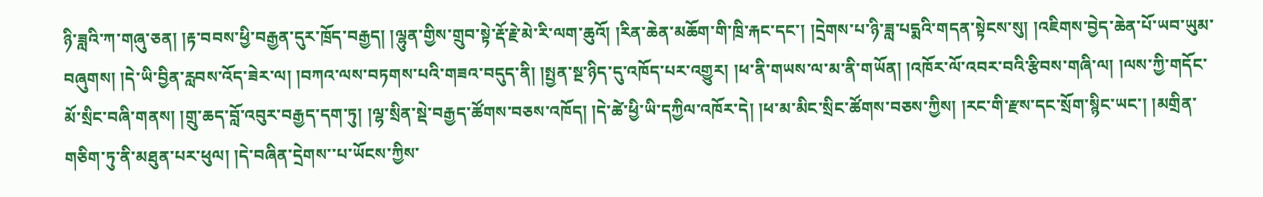ཉི་ཟླའི་ཀ་གཞུ་ཅན། །རྟ་བབས་ཕྱི་བརྒྱན་དུར་ཁྲོད་བརྒྱད། །ལྷུན་གྱིས་གྲུབ་སྟེ་རྡོ་རྗེ་མེ་རི་ལག་ཆུའོ། །རིན་ཆེན་མཆོག་གི་ཁྲི་རྐང་དང་། །དྲེགས་པ་ཉི་ཟླ་པདྨའི་གདན་སྟེངས་སུ། །འཇིགས་བྱེད་ཆེན་པོ་ཡབ་ཡུམ་བཞུགས། །དེ་ཡི་བྱིན་རླབས་འོད་ཟེར་ལ། །བཀའ་ལས་བཏགས་པའི་གཟའ་བདུད་ནི། །སྤྱན་སྔ་ཉིད་དུ་འཁོད་པར་འགྱུར། །ཕ་ནི་གཡས་ལ་མ་ནི་གཡོན། །འཁོར་ལོ་འབར་བའི་རྩིབས་གཞི་ལ། །ལས་ཀྱི་གདོང་མོ་སྲིང་བཞི་གནས། །གྲུ་ཆད་བློ་འབུར་བརྒྱད་དག་ཏུ། །ལྷ་སྲིན་སྡེ་བརྒྱད་ཚོགས་བཅས་འཁོད། །དེ་ཚེ་ཕྱི་ཡི་དཀྱིལ་འཁོར་དེ། །ཕ་མ་མིང་སྲིང་ཚོགས་བཅས་ཀྱིས། །རང་གི་རྫས་དང་སྲོག་སྙིང་ཡང་། །མགྲིན་གཅིག་ཏུ་ནི་མཐུན་པར་ཕུལ། །དེ་བཞིན་དྲེགས་་པ་ཡོངས་ཀྱིས་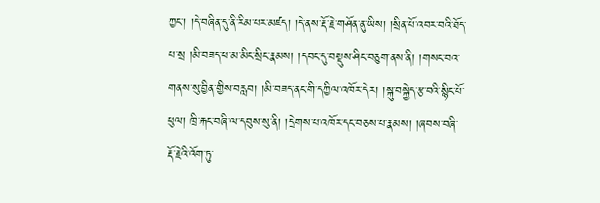ཀྱང་། །དེ་བཞིན་དུ་ནི་རིམ་པར་མཛད། །དེ་ནས་རྡོ་རྗེ་གཤོན་ནུ་ཡིས། །སྲིན་པོ་འབར་བའི་ཐོད་པ་སྲ །མི་བཟད་ཕ་མ་མིང་སྲིང་རྣམས། །དབང་དུ་བསྡུས་ཤིང་བཅུག་ནས་ནི། །གསང་བའ་གནས་སུ་བྱིན་གྱིས་བརླབ། །མི་བཟད་ནང་གི་དཀྱིལ་འཁོར་དེར། །སྐུ་བསྐྱེད་རྩ་བའི་སྙིང་པོ་ཕུལ། ཁྲི་རྐང་བཞི་ལ་དབུས་སུ་ནི། །དྲེགས་པ་འཁོར་དང་བཅས་པ་རྣམས། །ཞབས་བཞི་རྡོ་རྗེའི་འོག་ཏུ་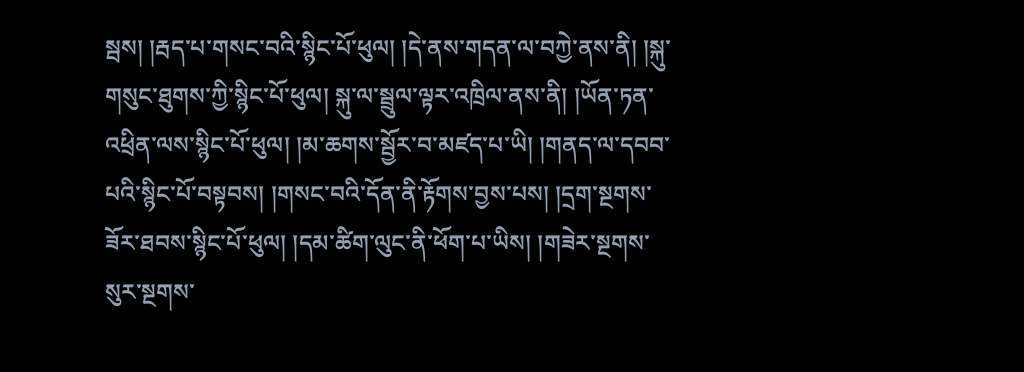སྦས། །རྦད་པ་གསང་བའི་སྙིང་པོ་ཕུལ། །དེ་ནས་གདན་ལ་བཀྱེ་ནས་ནི། །སྐུ་གསུང་ཐུགས་ཀྱི་སྙིང་པོ་ཕུལ། སྐུ་ལ་སྦྲུལ་ལྟར་འཁྲིལ་ནས་ནི། །ཡོན་ཏན་འཕྲིན་ལས་སྙིང་པོ་ཕུལ། །མ་ཆགས་སྦྱོར་བ་མཛད་པ་ཡི། །གནད་ལ་དབབ་པའི་སྙིང་པོ་བསྟབས། །གསང་བའི་དོན་ནི་རྟོགས་བྱས་པས། །དྲག་སྔགས་ཟོར་ཐབས་སྙིང་པོ་ཕུལ། །དམ་ཚིག་ལུང་ནི་ཕོག་པ་ཡིས། །གཟེར་སྔགས་སུར་སྔགས་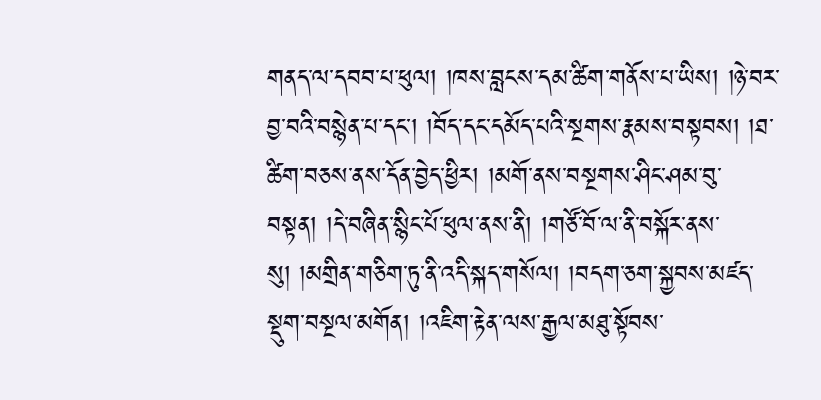གནད་ལ་དབབ་པ་ཕུལ། །ཁས་བླངས་དམ་ཚིག་གནོས་པ་ཡིས། །ཉེ་བར་བྱ་བའི་བསྙེན་པ་དང་། །བོད་དང་དམོད་པའི་སྔགས་རྣམས་བསྟབས། །ཐ་ཚིག་བཅས་ནས་དོན་བྱེད་ཕྱིར། །མགོ་ནས་བསྔགས་ཤིང་ཤམ་བུ་བསྟན། །དེ་བཞིན་སྙིང་པོ་ཕུལ་ནས་ནི། །གཙོ་བོ་ལ་ནི་བསྐོར་ནས་སུ། །མགྲིན་གཅིག་ཏུ་ནི་འདི་སྐད་གསོལ། །བདག་ཅག་སྐྱབས་མཛད་སྡུག་བསྔལ་མགོན། །འཇིག་རྟེན་ལས་རྒྱལ་མཐུ་སྟོབས་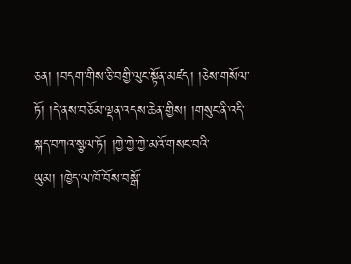ཅན། །བདག་གིས་ཅི་བགྱི་ལུང་སྟོན་མཛད། །ཅེས་གསོལ་ཏོ། །དེ་ནས་བཅོམ་ལྡན་འདས་ཆེན་གྱིས། །གསུང་ནི་འདི་སྐད་བཀའ་སྩལ་ཏོ། །ཀྱེ་ཀྱེ་ཀྱེ་མའོ་གསང་བའི་ཡུམ། །ཁྱེད་ལ་ཁོ་བོས་བསྒོ་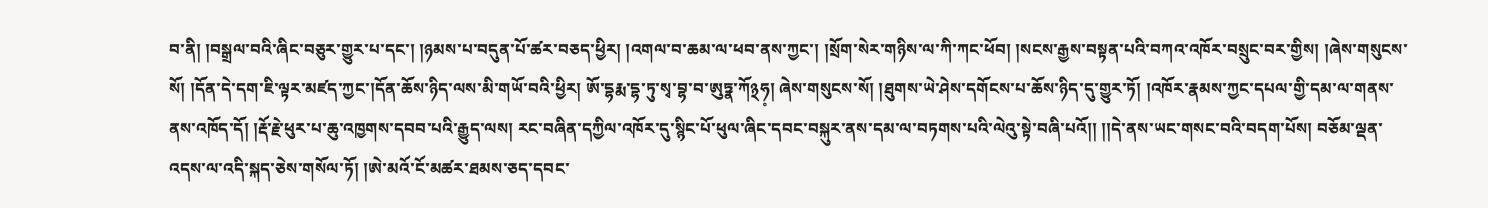བ་ནི། །བསྒྲལ་བའི་ཞིང་བཅུར་གྱུར་པ་དང་། །ཉམས་པ་བདུན་པོ་ཚར་བཅད་ཕྱིར། །འགལ་བ་ཆམ་ལ་ཕབ་ནས་ཀྱང་། །སྲོག་སེར་གཉིས་ལ་ཀི་ཀང་ཕོབ། །སངས་རྒྱས་བསྟན་པའི་བཀའ་འཁོར་བསྲུང་བར་གྱིས། །ཞེས་གསུངས་སོ། །དོན་དེ་དག་ཇི་ལྟར་མཛད་ཀྱང་།དོན་ཆོས་ཉིད་ལས་མི་གཡོ་བའི་ཕྱིར། ཨོ་དྷརྨ་དྷ་ཏུ་སྭ་བྷ་བ་ཨུཏྣ་ཀོ྅ཧ༷། ཞེས་གསུངས་སོ། །ཐུགས་ཡེ་ཤེས་དགོངས་པ་ཆོས་ཉིད་དུ་གྱུར་ཏོ། །འཁོར་རྣམས་ཀྱང་དཔལ་གྱི་དམ་ལ་གནས་ནས་འཁོད་དོ། །རྡོ་རྗེ་ཕུར་པ་ཆུ་འཁྱགས་དབབ་པའི་རྒྱུད་ལས། རང་བཞིན་དཀྱིལ་འཁོར་དུ་སྙིང་པོ་ཕུལ་ཞིང་དབང་བསྐུར་ནས་དམ་ལ་བཏགས་པའི་ལེའུ་སྟེ་བཞི་པའོ།། །།དེ་ནས་ཡང་གསང་བའི་བདག་པོས། བཅོམ་ལྡན་འདས་ལ་འདི་སྐད་ཅེས་གསོལ་ཏོ། །ཨེ་མའོ་ངོ་མཚར་ཐམས་ཅད་དབང་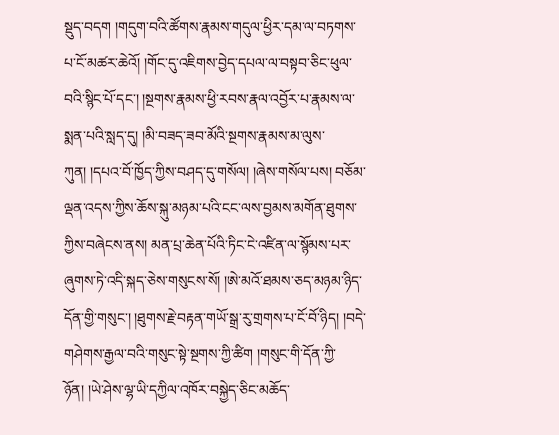སྡུད་བདག །གདུག་བའི་ཚོགས་རྣམས་གདུལ་ཕྱིར་དམ་ལ་བཏགས་པ་ངོ་མཚར་ཆེའོ། །གོང་དུ་འཇིགས་བྱེད་དཔལ་ལ་བསྟབ་ཅིང་ཕུལ་བའི་སྙིང་པོ་དང་། །སྔགས་རྣམས་ཕྱི་རབས་རྣལ་འབྱོར་པ་རྣམས་ལ་སྨན་པའི་སླད་དུ། །མི་བཟད་ཟབ་མོའི་སྔགས་རྣམས་མ་ལུས་ཀུན། །དཔའ་བོ་ཁྱོད་ཀྱིས་བཤད་དུ་གསོལ། །ཞེས་གསོལ་པས། བཅོམ་ལྡན་འདས་ཀྱིས་ཆོས་སྐུ་མཉམ་པའི་ངང་ལས་བྱམས་མགོན་ཐུགས་ཀྱིས་བཞེངས་ནས། མན་པྲ་ཆེན་པོའི་ཏིང་ངེ་འཛིན་ལ་སྙོམས་པར་ཞུགས་ཏེ་འདི་སྐད་ཅེས་གསུངས་སོ། །ཨེ་མའོ་ཐམས་ཅད་མཉམ་ཉིད་དོན་གྱི་གསུང་། །ཐུགས་རྗེ་བརྟན་གཡོ་སྒྲ་རུ་གྲགས་པ་ངོ་བོ་ཉིད། །བདེ་གཤེགས་རྒྱལ་བའི་གསུང་སྟེ་སྔགས་ཀྱི་ཚིག །གསུང་གི་དོན་ཀྱི་ཉོན། །ཡེ་ཤེས་ལྷ་ཡི་དཀྱིལ་འཁོར་བསྐྱེད་ཅིང་མཆོད་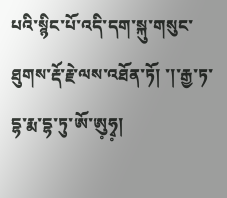པའི་སྙིང་པོ་འདི་དག་སྐུ་གསུང་ཐུགས་རྡོ་རྗེ་ལས་འཐོན་ཏོ། ་།་རྒྱ་ཏ་དྷ་རྨ་དྷ་ཏུ་ཨོ་ཨུ༷ཧྭ༷།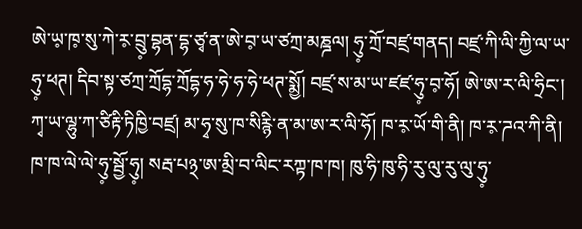ཨེ་ཡ༷་ཁ༷་སུ་ཀེ་ར༷་བྲུ༷་བྷན་དྷ་ཙྭ་ན་ཨེ་བ༷་ཡ་ཙཀྲ་མཎྜལ། ཧུ༷་ཀྲོ་བཛྲ་གནད། བཛྲ་ཀི་ལི་ཀྱི་ལ་ཡ་ཧུ༷་ཕཊ། དིབ་སྟ་ཙཀྲ་ཀྲོདྷ་ཀྲོདྷ་ཧ་ཧེ་ཧ་ཧེ་ཕཊ་སྨྱོ། བཛྲ་ས་མ་ཡ་ཛཛ་ཧུ༷་བ༷་ཧོ། ཨེ་ཨ་ར་ལི་ཧྲིང་། ཀྭ་ཡ་ལྷུ་ཀ་ཙིརྟི་ཏིཁྱི་བཛྲ། མ་ཧྭ་སུ་ཁ་སིརྙི་ན་མ་ཨ་ར་ལི་ཧོ། ཁ་ར༷་ཡོ་གི་ནི། ཁ་ར༷་ཌའ་ཀི་ནི། ཁ་ཁ་ལེ་ལེ་ཧུ༷་སྦྱོ་ཧུ༷། སརྦ་པ྅་ཨ་མྲི་བ་ལིང་རཀྟ་ཁ་ཁ། ཁུ་ཧི་ཁུ་ཧི་རུ་ལུ་རུ་ལུ་ཧུ༷་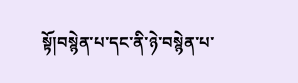སྟོ།བསྙེན་པ་དང་ནི་ཉེ་བསྙེན་པ་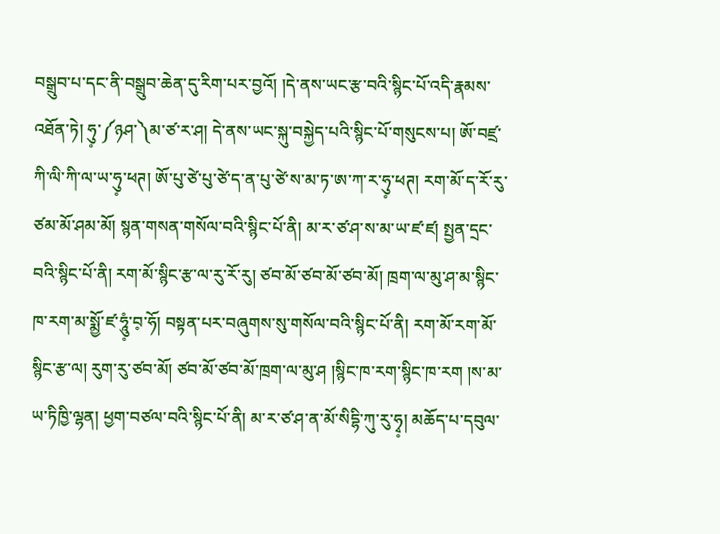བསྒྲུབ་པ་དང་ནི་བསྒྲུབ་ཆེན་དུ་རིག་པར་བྱའོ། །དེ་ནས་ཡང་རྩ་བའི་སྙིང་པོ་འདི་རྣམས་འཐོན་ཏེ། ཧུ༷་༼ཉཤ་༽མ་ཙ་ར་ཤ། དེ་ནས་ཡང་སྐུ་བསྐྱེད་པའི་སྙིང་པོ་གསུངས་པ། ཨོ་བཛྲ་ཀི་ལི་ཀི་ལ་ཡ་ཧུ༷་ཕཊ། ཨོ་པུ་ཙེ་པུ་ཙེ་ད་ན་པུ་ཙེ་ས་མ་ཏ་ཨ་ཀ་ར་ཧུ༷་ཕཊ། རག་མོ་ད་རོ་རུ་ཙམ་མོ་ཤམ་མོ། སྙན་གསན་གསོལ་བའི་སྙིང་པོ་ནི། མ་ར་ཙ་ཤ་ས་མ་ཡ་ཛ་ཛ། སྤྱན་དྲང་བའི་སྙིང་པོ་ནི། རག་མོ་སྙིང་རྩ་ལ་རུ་རོ་རུ། ཙབ་མོ་ཙབ་མོ་ཙབ་མོ། ཁྲག་ལ་མུ་ཤ་མ་སྙིང་ཁ་རག་མ་སྨྱོ་ཛ་ཧཱུཾ༷་བ༷་ཧོ། བསྟན་པར་བཞུགས་སུ་གསོལ་བའི་སྙིང་པོ་ནི། རག་མོ་རག་མོ་སྙིང་རྩ་ལ། རུག་རུ་ཙབ་མོ། ཙབ་མོ་ཙབ་མོ་ཁྲག་ལ་མུ་ཤ །སྙིང་ཁ་རག་སྙིང་ཁ་རག །ས་མ་ཡ་ཏིཁྱི་ལྷན། ཕྱག་བཙལ་བའི་སྙིང་པོ་ནི། མ་ར་ཙ་ཤ་ན་མོ་སིདྷི་ཀུ་རུ་ཧྭ༷། མཆོད་པ་དབུལ་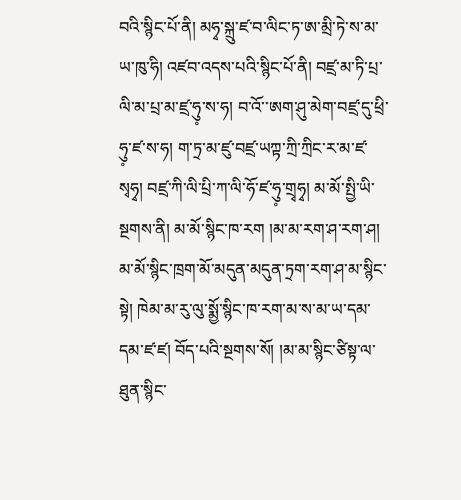བའི་སྙིང་པོ་ནི། མཧྭ་སྐྲུ་ཛ་བ་ལིང་ཏ་ཨ་མྲི་ཏེ་ས་མ་ཡ་ཁུ་ཧི། འཛབ་འདས་པའི་སྙིང་པོ་ནི། བཛྲ་མ་ཏི་པྲ་ལི་མ་པྲ་མ་ཛྲ་ཧུ༷་ས་ཧ། བ་འོ་་ཨག་ཤུ་མེག་བཛྲ་དུ་ཕྲི་ཧུ༷་ཛ་ས་ཧ། ག་ཏྲ་མ་ཛུ་བཛྲ་ཡཀྟ་ཀྲི་ཀྲིང་ར་མ་ཛ་སྭཧྭ། བཛྲ་ཀི་ལི་པྲི་ཀ་ལི་ཧོ་ཛ་ཧུ༷་གྲྭཧྭ། མ་མོ་སྤྱི་ཡི་སྔགས་ནི། མ་མོ་སྙིང་ཁ་རག །མ་མ་རག་ཤ་རག་ཤ། མ་མོ་སྙིང་ཁྲག་མོ་མདུན་མདུན་ཏྲག་རག་ཤ་མ་སྙིང་སྟེ། ཁེམ་མ་རུ་ལུ་སྨྱོ་སྙིང་ཁ་རག་མ་ས་མ་ཡ་དམ་དམ་ཛ་ཛ། བོད་པའི་སྔགས་སོ། །མ་མ་སྙིང་ཙིསྟ་ལ་ཐུན་སྙིང་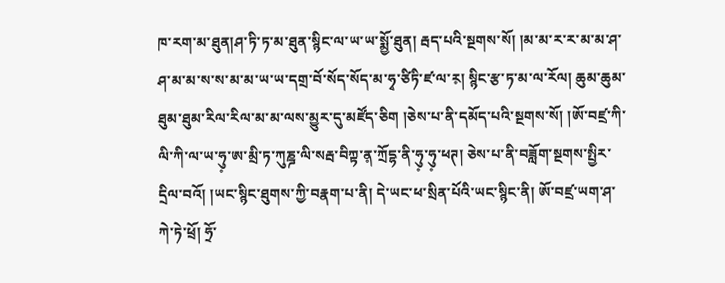ཁ་རག་མ་ཐུན།ཤ་ཏི་ཏ་མ་ཐུན་སྙིང་ལ་ཡ་ཡ་སྨྱོ་ཐུན། རྦད་པའི་སྔགས་སོ། །མ་མ་ར་ར་མ་མ་ཤ་ཤ་མ་མ་ས་ས་མ་མ་ཡ་ཡ་དགྲ་བོ་སོད་སོད་མ་ཧྭ་ཙིཏི་ཛ་ལ་ར༷། སྙིང་རྩ་ཏ་མ་ལ་རོལ། ཆུམ་ཆུམ་ཐུམ་ཐུམ་རིལ་རིལ་མ་མ་ལས་མྱུར་དུ་མཛོད་ཅིག །ཅེས་པ་ནི་དམོད་པའི་སྔགས་སོ། །ཨོ་བཛྲ་ཀི་ལི་ཀི་ལ་ཡ་ཧུ༷་ཨ་མྲི་ཏ་ཀུཎྜ་ལི་སརྦ་བིཀྟ་ན༷་ཀྲོདྷ་ནི་ཧུ༷་ཧུ༷་ཕཊ། ཅེས་པ་ནི་བཟློག་སྔགས་སྤྱིར་དྲིལ་བའོ། །ཡང་སྙིང་ཐུགས་ཀྱི་བརྣག་པ་ནི། དེ་ཡང་ཕ་སྲིན་པོའི་ཡང་སྙིང་ནི། ཨོ་བཛྲ་ཡག་ཤ་ཀེ་ཏེ་ཕྲོ། ཧྲོ་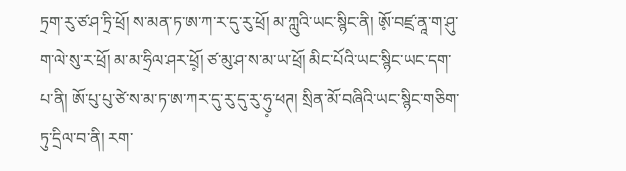ཏྲག་རུ་ཙ་ཤ་ཏྲི་ཕྲོ། ས་མན་ཏ་ཨ་ཀ་ར་དུ་རུ་ཕྲོ། མ་ཀླུའི་ཡང་སྙིང་ནི། ཨོ༷་བཛྲ་ནཱ་ག་ཤུ་ག་ལེ་སུ་ར་ཕྲོ། མ་མ་ཧྲིལ་ཤར་ཕྲོ༷། ཙ་མུ་ཤ་ས་མ་ཡ་ཕྲོ། མིང་པོའི་ཡང་སྙིང་ཡང་དག་པ་ནི། ཨོ་པུ་པུ་ཙེ་ས་མ་ཏ་ཨ་ཀར་དུ་རུ་དུ་རུ་ཧུ༷་ཕཊ། སྲིན་མོ་བཞིའི་ཡང་སྙིང་གཅིག་ཏུ་དྲིལ་བ་ནི། རག་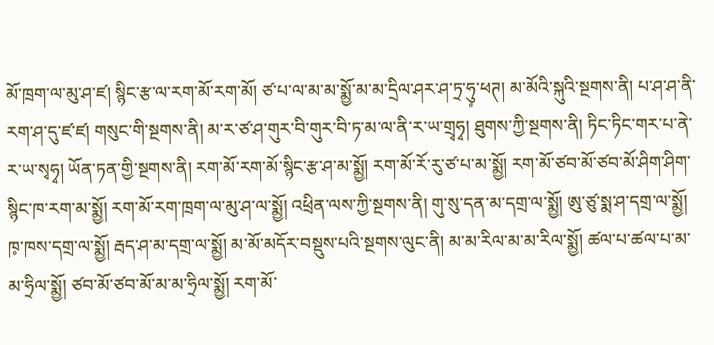མོ་ཁྲག་ལ་མུ་ཤ་ཛ། སྙིང་རྩ་ལ་རག་མོ་རག་མོ། ཙ་པ་ལ་མ་མ་སྨྱོ་མ་མ་དྲིལ་ཤར་ཤ་ཏྲ་ཧུ༷་ཕཊ། མ་མོའི་སྐུའི་སྔགས་ནི། པ་ཤ་ཤ་ནི་རག་ཤ་དུ་ཛ་ཛ། གསུང་གི་སྔགས་ནི། མ་ར་ཙ་ཤ་གུར་བི་གུར་བི་ཏ་མ་ལ་ནི་ར་ཡ་གྲྭཧྭ། ཐུགས་ཀྱི་སྔགས་ནི། ཏིང་ཏིང་གར་པ་ནེ་ར་ཡ་སྭཧྭ། ཡོན་ཏན་གྱི་སྔགས་ནི། རག་མོ་རག་མོ་སྙིང་རྩ་ཤ་མ་སྨྱོ། རག་མོ་རོ་རུ་ཙ་པ་མ་སྨྱོ། རག་མོ་ཙབ་མོ་ཙབ་མོ་ཤིག་ཤིག་སྙིང་ཁ་རག་མ་སྨྱོ། རག་མོ་རག་ཁྲག་ལ་མུ་ཤ་ལ་སྨྱོ། འཕྲིན་ལས་ཀྱི་སྔགས་ནི། གུ་སུ་དན་མ་དགྲ་ལ་སྨྱོ། ཨུ་ཙུ་སྨ་ཤ་དགྲ་ལ་སྨྱོ། ཁ༷་ཁས་དགྲ་ལ་སྨྱོ། རྦད་ཤ་མ་དགྲ་ལ་སྨྱོ། མ་མོ་མདོར་བསྡུས་པའི་སྔགས་ལུང་ནི། མ་མ་རིལ་མ་མ་རིལ་སྨྱོ། ཚལ་པ་ཚལ་པ་མ་མ་ཧྲིལ་སྨྱོ། ཙབ་མོ་ཙབ་མོ་མ་མ་ཧྲིལ་སྨྱོ། རག་མོ་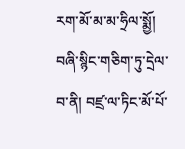རག་མོ་མ་མ་ཧྲིལ་སྨྱོ། བཞི་སྙིང་གཅིག་ཏུ་དྲེལ་བ་ནི། བཛྲ་ལ་ཏིང་མོ་པོ་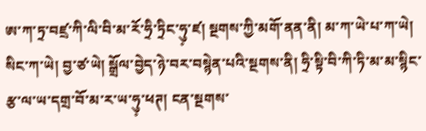ཨ་ཀ་ཏྲ་བཛྲ་ཀི་ལི་བི་མ་རོ་ཧྲི་ཏྲིང་ཧུ༷་ཛ། སྔགས་ཀྱི་མགོ་ནན་ནི། མ་ཀ་ཡེ་པ་ཀ་ཡེ། སིང་ཀ་ཡེ། བྱ་ཙ་ཡེ། སྒྲོལ་བྱེད་ཉེ་བར་བསྙེན་པའི་སྔགས་ནི། ཧྲི་སྟི་བི་ཀི་ཏི་མ་མ་སྙིང་རྩ་ལ་ཡ་དགྲ་བོ་མ་ར་ཡ་ཧུ༷་ཕཊ། ངན་སྔགས་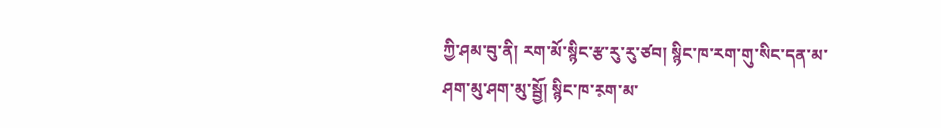ཀྱི་ཤམ་བུ་ནི། རག་མོ་སྙིང་རྩ་རུ་རུ་ཙབ། སྙིང་ཁ་རག་གུ་སིང་དན་མ་ཤག་མུ་ཤག་མུ་སྦྱོ། སྙིང་ཁ་ར༷ག་མ་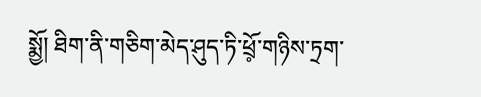སྨྱོ། ཐིག་ནི་གཅིག་མེད་ཤུད་ཏི་ཕྲོ༷་གཉིས་ཏྲག་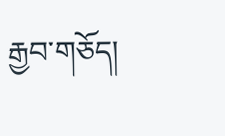རྒྱབ་གཅོད།